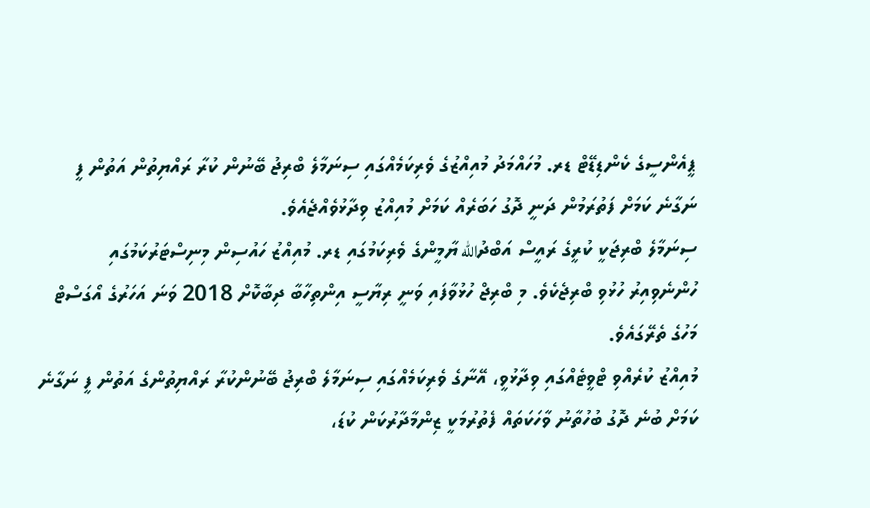ޕީއެންސީގެ ކެންޑިޑޭޓް ޑރ. މުހައްމަދު މުއިއްޒުގެ ވެރިކަމެއްގައި ސިނަމާލެ ބްރިޖު ބޭނުން ކުރާ ރައްޔިތުން އަތުން ފީ ނަގާނެ ކަމަށް ފަތުރަމުން ދަނީ ދޮގު ހަބަރެއް ކަމަށް މުއިއްޒު ވިދާޅުވެއްޖެއެވެ.
ސިނަމާލެ ބްރިޖަކީ ކުރީގެ ރައީސް އަބްދުالله ޔާމީންގެ ވެރިކަމުގައި ޑރ. މުއިއްޒު ހައުސިން މިނިސްޓަރުކަމުގައި ހުންނެވިއިރު ހުޅުވި ބްރިޖެކެވެ. މި ބްރިޖް ހުޅުވާފައި ވަނީ ރިޔާސީ އިންތިހާބާ ދިބާކޮށް 2018 ވަނަ އަހަރުގެ އޯގަސްޓް މަހުގެ ތެރޭގައެވެ.
މުއިއްޒު ކުރެއްވި ޓްވީޓެއްގައި ވިދާޅުވީ، އޭނާގެ ވެރިކަމެއްގައި ސިނަމާލެ ބްރިޖު ބޭނުންކުރާ ރައްޔިތުންގެ އަތުން ފީ ނަގާނެ ކަމަށް ބުނެ ދޮގު ބުހުތާނު ވާހަކަތައް ފެތުރުމަކީ ޒިންމާދާރުކަން ކުޑަ،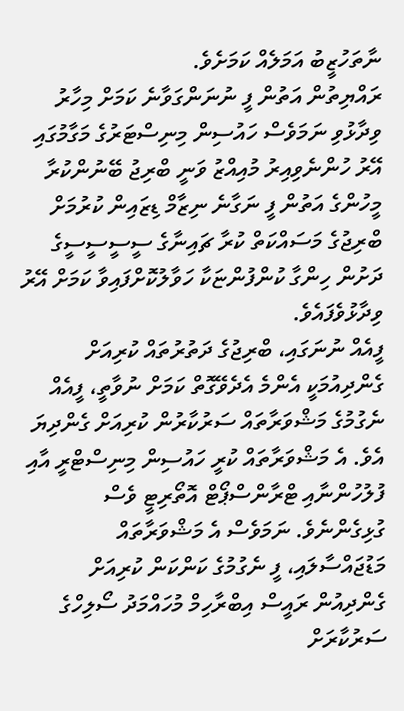ނާތަހުޒީބު އަމަލެއް ކަމަށެވެ.
ރައްޔިތުން އަތުން ފީ ނުނަންގަވާނެ ކަމަށް މިހާރު ވިދާޅުވި ނަމަވެސް ހައުސިން މިނިސްޓަރުގެ މަގާމުގައި އޭރު ހުންނެވިއިރު މުއިއްޒު ވަނީ ބްރިޖު ބޭނުންކުރާ މީހުންގެ އަތުން ފީ ނަގާނެ ނިޒާމް ޑިޒައިން ކުރުމަށް ބްރިޖުގެ މަސައްކަތް ކުރާ ޗައިނާގެ ސީސީސީސީގެ ދަށުން ހިންގާ ކުންފުންޏަކާ ހަވާލުކޮށްފައިވާ ކަމަށް އޭރު ވިދާޅުވެފައެވެ.
ފީއެއް ނުނަގައި، ބްރިޖުގެ ދަތުރުތައް ކުރިއަށް ގެންދިއުމަކީ އެންމެ އެދެވޭގޮތް ކަމަށް ނުވާތީ، ފީއެއް ނެގުމުގެ މަޝްވަރާތައް ސަރުކާރުން ކުރިއަށް ގެންދިޔަ އެވެ. އެ މަޝްވަރާތައް ކުރީ ހައުސިން މިނިސްޓްރީ އާއި ފުލުހުންނާއި ޓްރާންސްޕޯޓް އޮތޯރިޓީ ވެސް ގުޅިގެންނެވެ. ނަމަވެސް އެ މަޝްވަރާތައް މަޑުޖައްސާލައި، ފީ ނެގުމުގެ ކަންކަން ކުރިއަށް ގެންދިއުން ރައީސް އިބްރާހިމް މުހައްމަދު ސޯލިހްގެ ސަރުކާރަށް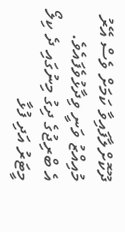ދޫކޮށްލާފައިވާ ކަމަށް ވެސް އޭރު މުއިއްޒު ވަނީ ވިދާޅުވެފައެވެ.
އެ ބްރިޖުގެ ދިގު މިނުގައި ދެ ކިލޯ މީޓަރު އަދި ފުޅާ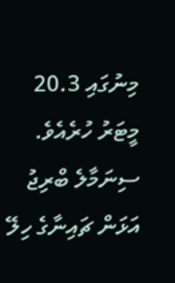މިނުގައި 20.3 މީޓަރު ހުރެއެވެ. ސިނަމާލެ ބްރިޖު އަޅަން ޗައިނާގެ ހިލޭ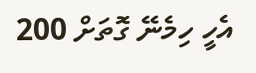އެހީ ހިމެނޭ ގޮތަށް 200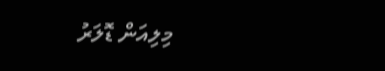މިލިއަން ޑޮލަރު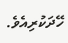ހޭދަކުރިއެވެ.